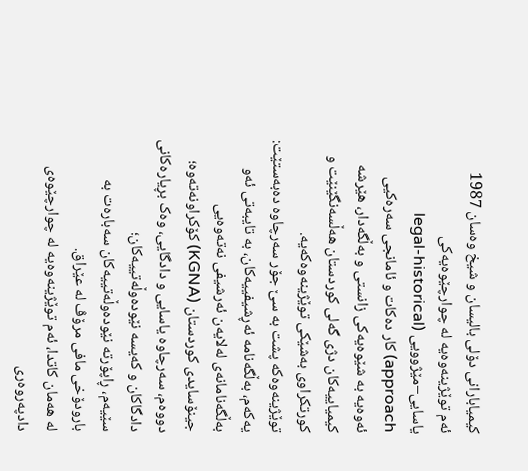كیمیابارانی دۆلی بالیسان و شیخ وەسان 1987
ئەم توێژینەوەیە لە چوارچێوەیەکی یاسایی–مێژوویی (legal-historical approach) کار دەکات و ئامانجی سەرەکیی ئەوەیە بە شێوەیەکی زانستی و بەڵگەدار، هێرشە کیمیاییەکان دژی گەلی کوردستان هەڵسەنگێنێت و کورتکراوی بەشێکی توێژینەوەکەیە.
توێژینەوەکە پشت بە سێ جۆر سەرچاوە دەبەستێت:
یەکەم، بەڵگەنامە ئەڕشیفییەکان، بە تایبەتی ئەو بەڵگەنامانەی لەلایەن ئەرشیفی نەتەوەیی جینۆسایدی کوردستان (KGNA) کۆکراونەتەوە؛
دووەم، سەرچاوە یاسایی و دادگایی، وەک بڕیارەکانی دادگاکان و کەیسە نێودەوڵەتییەکان؛
سێیەم، ڕاپۆرتە نێودەوڵەتییەکان سەبارەت بە بارودۆخی مافی مرۆڤ لە عێراق.
لە هەمان کاتدا، ئەم توێژینەوەیە لە چوارچێوەی دادپەروەری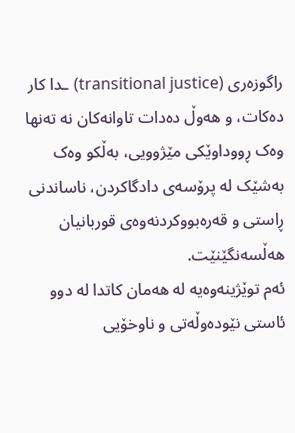راگوزەری (transitional justice) ـدا کار دەکات، و هەوڵ دەدات تاوانەکان نە تەنها وەک ڕووداوێکی مێژوویی، بەڵکو وەک بەشێک لە پرۆسەی دادگاکردن، ناساندنی ڕاستی و قەرەبووکردنەوەی قوربانیان هەڵسەنگێنێت.
ئەم توێژینەوەیە لە هەمان کاتدا لە دوو ئاستی نێودەوڵەتی و ناوخۆیی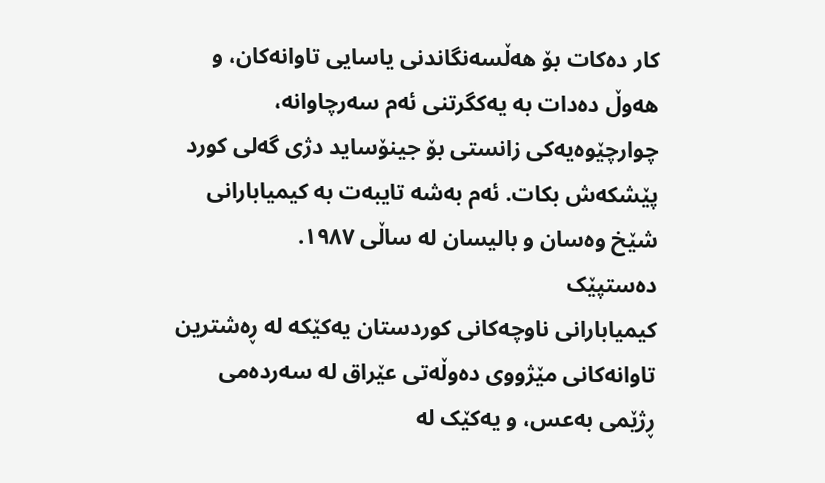کار دەکات بۆ هەڵسەنگاندنی یاسایی تاوانەکان، و هەوڵ دەدات بە یەکگرتنی ئەم سەرچاوانە، چوارچێوەیەکی زانستی بۆ جینۆساید دژی گەلی کورد پێشکەش بکات. ئەم بەشە تایبەت بە کیمیابارانی شێخ وەسان و بالیسان لە ساڵی ١٩٨٧.
دەستپێک
کیمیابارانی ناوچەکانی کوردستان یەکێکە لە ڕەشترین تاوانەکانی مێژووی دەوڵەتی عێراق لە سەردەمی ڕژێمی بەعس، و یەکێک لە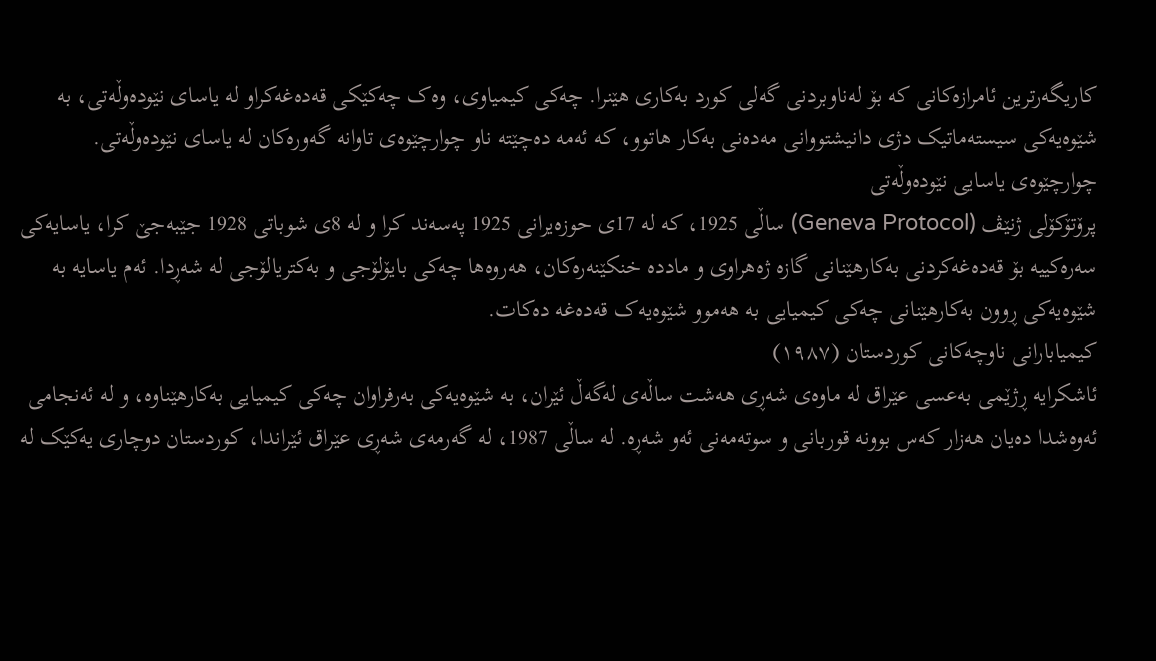کاریگەرترین ئامرازەکانی کە بۆ لەناوبردنی گەلی کورد بەکاری هێنرا. چەکی کیمیاوی، وەک چەکێکی قەدەغەکراو لە یاسای نێودەوڵەتی، بە شێوەیەکی سیستەماتیک دژی دانیشتووانی مەدەنی بەکار هاتوو، کە ئەمە دەچێتە ناو چوارچێوەی تاوانە گەورەکان لە یاسای نێودەوڵەتی.
چوارچێوەی یاسایی نێودەوڵەتی
پرۆتۆکۆلی ژنێڤ (Geneva Protocol) ساڵی 1925، کە لە 17ی حوزەیرانی 1925 پەسەند کرا و لە 8ی شوباتی 1928 جێبەجێ کرا، یاسایەکی سەرەکییە بۆ قەدەغەکردنی بەکارهێنانی گازە ژەهراوی و ماددە خنکێنەرەکان، هەروەها چەکی بایۆلۆجی و بەکتریالۆجی لە شەڕدا. ئەم یاسایە بە شێوەیەکی ڕوون بەکارهێنانی چەکی کیمیایی بە هەموو شێوەیەک قەدەغە دەکات.
کیمیابارانی ناوچەکانی کوردستان (١٩٨٧)
ئاشکرایە ڕژێمی بەعسی عێراق لە ماوەی شەڕی هەشت ساڵەی لەگەڵ ئێران، بە شێوەیەکی بەرفراوان چەکی کیمیایی بەکارهێناوە، و لە ئەنجامی ئەوەشدا دەیان هەزار کەس بوونە قوربانی و سوتەمەنی ئەو شەڕە. لە ساڵی 1987، لە گەرمەی شەڕی عێراق ئێراندا، کوردستان دوچاری یەکێک لە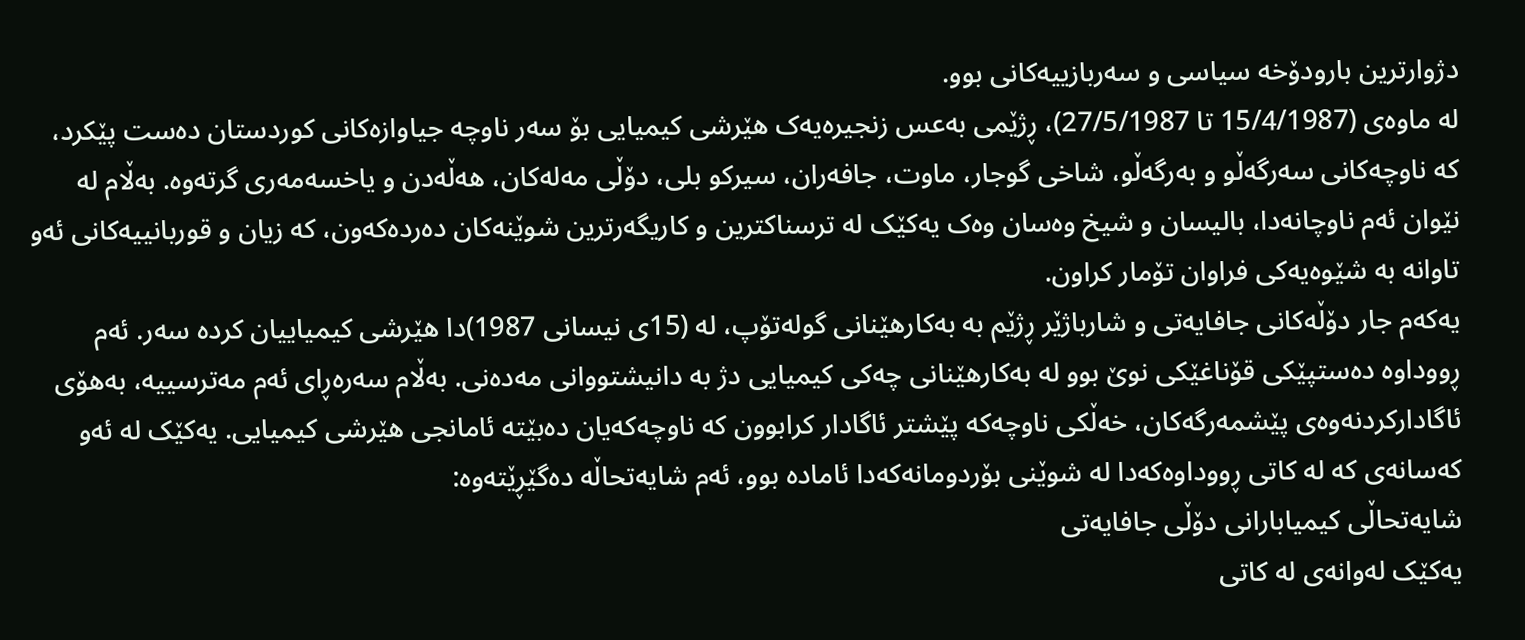دژوارترین بارودۆخە سیاسی و سەربازییەکانی بوو.
لە ماوەی (15/4/1987 تا 27/5/1987)، ڕژێمی بەعس زنجیرەیەک هێرشی کیمیایی بۆ سەر ناوچە جیاوازەکانی کوردستان دەست پێکرد، کە ناوچەکانی سەرگەڵو و بەرگەڵو، شاخی گوجار، ماوت، جافەران، سیرکو بلی، دۆڵی مەلەکان، هەڵەدن و یاخسەمەری گرتەوە. بەڵام لە نێوان ئەم ناوچانەدا، بالیسان و شیخ وەسان وەک یەکێک لە ترسناکترین و کاریگەرترین شوێنەکان دەردەکەون، کە زیان و قوربانییەکانی ئەو تاوانە بە شێوەیەکی فراوان تۆمار کراون.
یەکەم جار دۆڵەکانی جافایەتی و شارباژێر ڕژێم بە بەکارهێنانی گولەتۆپ، لە (15ی نیسانی 1987)دا هێرشی کیمیاییان کردە سەر. ئەم ڕووداوە دەستپێکی قۆناغێکی نوێ بوو لە بەکارهێنانی چەکی کیمیایی دژ بە دانیشتووانی مەدەنی. بەڵام سەرەڕای ئەم مەترسییە، بەهۆی ئاگادارکردنەوەی پێشمەرگەکان، خەڵکی ناوچەکە پێشتر ئاگادار کرابوون کە ناوچەکەیان دەبێتە ئامانجی هێرشی کیمیایی. یەکێک لە ئەو کەسانەی کە لە کاتی ڕووداوەکەدا لە شوێنی بۆردومانەکەدا ئامادە بوو، ئەم شایەتحاڵە دەگێڕێتەوە:
شایەتحاڵی کیمیابارانی دۆڵی جافایەتی
یەکێک لەوانەی لە کاتی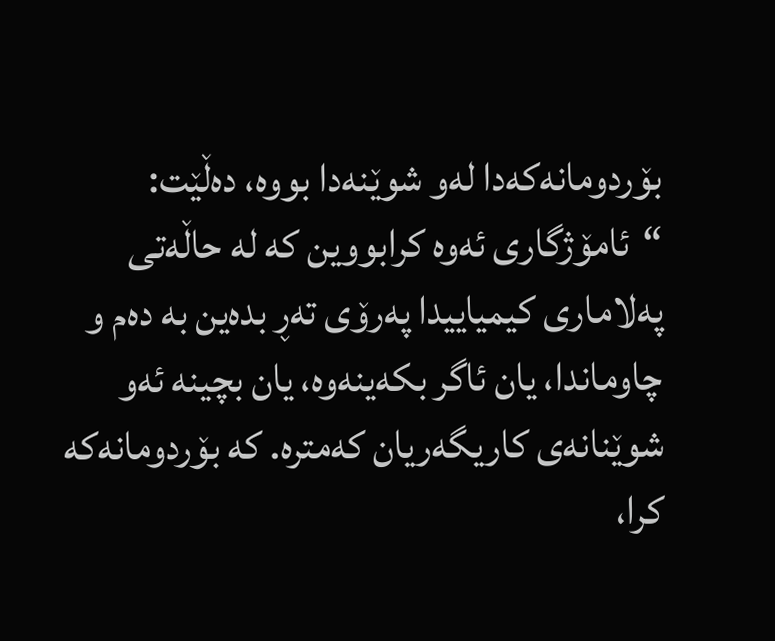بۆردومانەکەدا لەو شوێنەدا بووە، دەڵێت:
“ئامۆژگاری ئەوە کرابووین کە لە حاڵەتی پەلاماری کیمیاییدا پەرۆی تەڕ بدەین بە دەم و چاوماندا، یان ئاگر بکەینەوە، یان بچینە ئەو شوێنانەی کاریگەریان کەمترە. کە بۆردومانەکە کرا،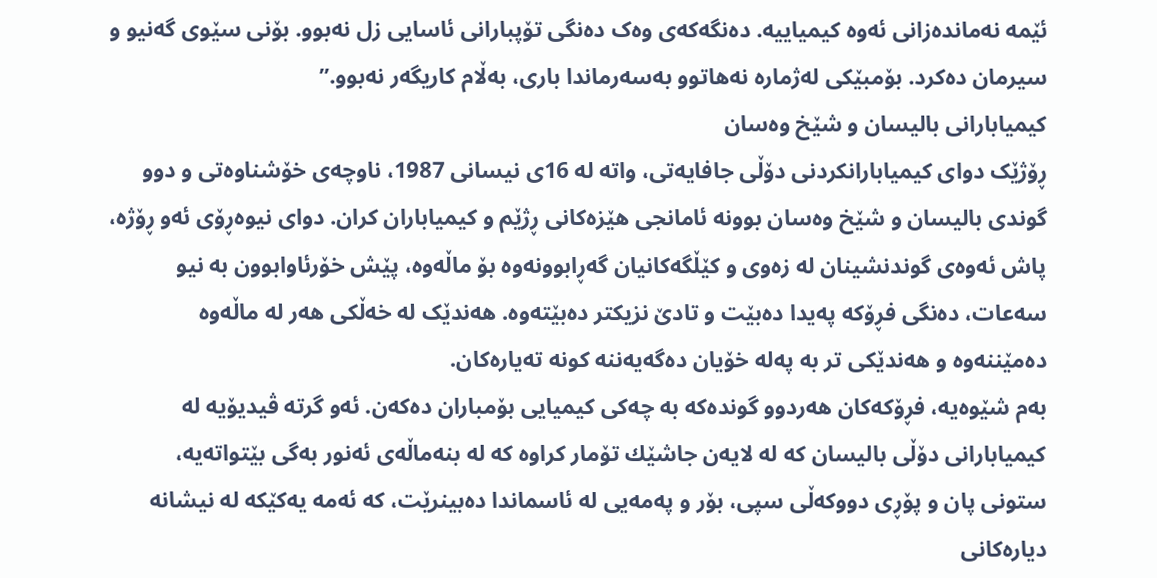ئێمە نەماندەزانی ئەوە کیمیاییە. دەنگەکەی وەک دەنگی تۆپبارانی ئاسایی زل نەبوو. بۆنی سێوی گەنیو و سیرمان دەکرد. بۆمبێکی لەژمارە نەهاتوو بەسەرماندا باری، بەڵام کاریگەر نەبوو.”
کیمیابارانی بالیسان و شێخ وەسان
ڕۆژێک دوای کیمیابارانکردنی دۆڵی جافایەتی، واتە لە 16ی نیسانی 1987، ناوچەی خۆشناوەتی و دوو گوندی بالیسان و شێخ وەسان بوونە ئامانجی هێزەکانی ڕژێم و کیمیاباران کران. دوای نیوەڕۆی ئەو ڕۆژە، پاش ئەوەی گوندنشینان لە زەوی و کێڵگەکانیان گەڕابوونەوە بۆ ماڵەوە، پێش خۆرئاوابوون بە نیو سەعات، دەنگی فڕۆکە پەیدا دەبێت و تادێ نزیكتر دەبێتەوە. هەندێک لە خەڵکی هەر لە ماڵەوە دەمێننەوە و هەندێکی تر بە پەلە خۆیان دەگەیەننە کونە تەیارەکان.
بەم شێوەیە، فڕۆکەکان هەردوو گوندەکە بە چەکی کیمیایی بۆمباران دەکەن. ئەو گرتە ڤیدیۆیە لە کیمیابارانی دۆڵی بالیسان كە لە لایەن جاشێك تۆمار كراوە كە لە بنەماڵەی ئەنور بەگی بێتواتەیە، ستونی پان و پۆڕی دووکەڵی سپی، بۆر و پەمەیی لە ئاسماندا دەبینرێت، کە ئەمە یەکێکە لە نیشانە دیارەکانی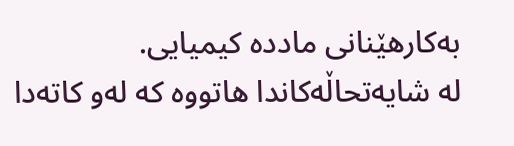بەکارهێنانی ماددە کیمیایی.
لە شایەتحاڵەکاندا هاتووە کە لەو کاتەدا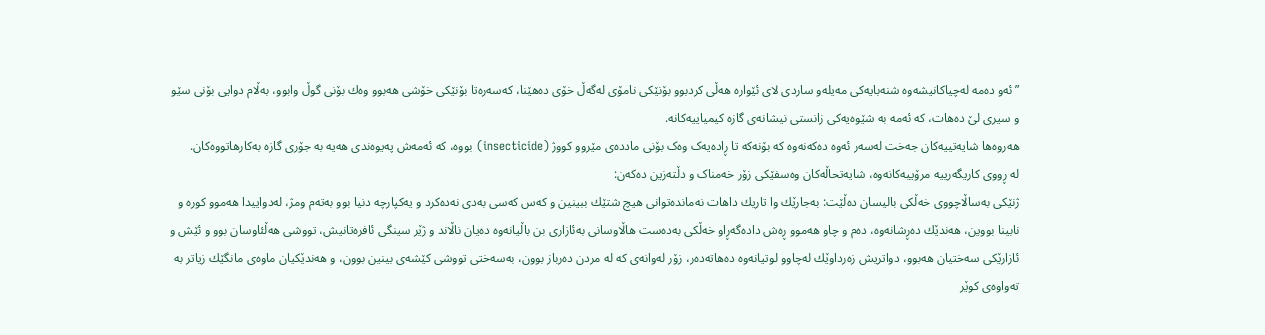”ئەو دەمە لەچیاكانیشەوە شنەبایەكی مەیلەو ساردی لای ئێوارە هەڵی كردبوو بۆنێكی نامۆی لەگەڵ خۆی دەهێنا، كەسەرەتا بۆنێكی خۆشی هەبوو وەك بۆنی گوڵ وابوو، بەڵام دوایی بۆنی سێو و سیری لێ دەهات، کە ئەمە بە شێوەیەکی زانستی نیشانەی گازە کیمیاییەکانە.
هەروەها شایەتییەکان جەخت لەسەر ئەوە دەکەنەوە کە بۆنەکە تا ڕادەیەک وەک بۆنی ماددەی مێروو کووژ (insecticide) بووە، کە ئەمەش پەیوەندی هەیە بە جۆری گازە بەکارهاتووەکان.
لە ڕووی کاریگەرییە مرۆییەکانەوە، شایەتحاڵەکان وەسفێکی زۆر خەمناک و دڵتەزین دەکەن:
ژنێكی بەساڵاچووی خەڵكی بالیسان دەڵێت: بەجارێك وا تاریك داهات نەماندەتوانی هیچ شتێك ببینین و كەس كەسی بەدی نەدەكرد و یەكپارچە دنیا بوو بەتەم ومژ، لەدواییدا هەموو كورە و نابینا بووین، هەندێك دەڕشانەوە، دەم و چاو هەموو ڕەش دادەگەڕاو خەڵكی بەدەست هاڵاوسانی بەئازاری بن باڵیانەوە دەیان ناڵاند و ژێر سینگی ئافرەتانیش، تووشی هەڵئاوسان بوو و ئێش و ئازارێکی سەختیان هەبوو، دواتریش زەرداوێك لەچاوو لوتیانەوە دەهاتەدەر، زۆر لەوانەی كە لە مردن دەرباز بوون، بەسەختی تووشی كێشەی بینین بوون، و هەندێكیان ماوەی مانگێك زیاتر بە تەواوەی كوێر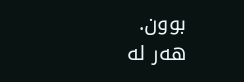بوون.
هەر لە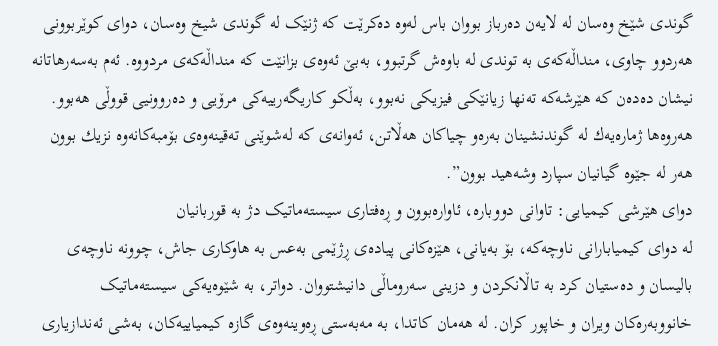گوندی شێخ وەسان لە لایەن دەرباز بووان باس لەوە دەکرێت کە ژنێک لە گوندی شیخ وەسان، دوای کوێربوونی هەردوو چاوی، منداڵەکەی بە توندی لە باوەش گرتبوو، بەبێ ئەوەی بزانێت کە منداڵەکەی مردووە. ئەم بەسەرهاتانە نیشان دەدەن کە هێرشەکە تەنها زیانێکی فیزیکی نەبوو، بەڵکو کاریگەرییەکی مرۆیی و دەروونیی قووڵی هەبوو.
هەروەها ژمارەیەك لە گوندنشینان بەرەو چیاكان هەڵاتن، ئەوانەی كە لەشوێنی تەقینەوەی بۆمبەكانەوە نزیك بوون هەر لە جێوە گیانیان سپارد وشەهید بوون”.
دوای هێرشی کیمیایی: تاوانی دووبارە، ئاوارەبوون و ڕەفتاری سیستەماتیک دژ بە قوربانیان
لە دوای کیمیابارانی ناوچەکە، بۆ بەیانی، هێزەکانی پیادەی ڕژێمی بەعس بە هاوکاری جاش، چوونە ناوچەی بالیسان و دەستیان کرد بە تاڵانکردن و دزینی سەروماڵی دانیشتووان. دواتر، بە شێوەیەکی سیستەماتیک خانووبەرەکان ویران و خاپور کران. لە هەمان کاتدا، بە مەبەستی ڕەوینەوەی گازە کیمیاییەکان، بەشی ئەندازیاری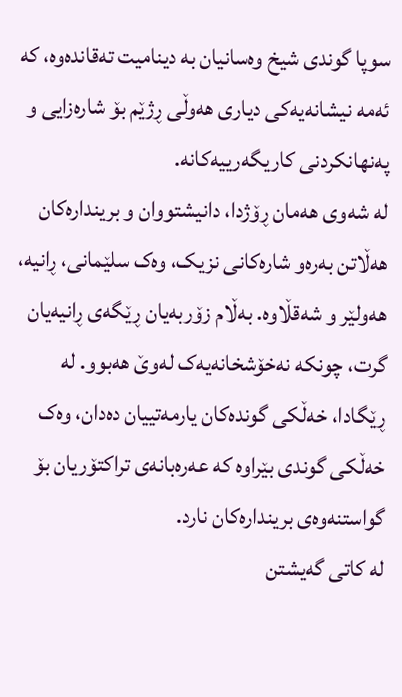سوپا گوندی شیخ وەسانیان بە دینامیت تەقاندەوە، کە ئەمە نیشانەیەکی دیاری هەوڵی ڕژێم بۆ شارەزایی و پەنهانکردنی کاریگەرییەکانە.
لە شەوی هەمان ڕۆژدا، دانیشتووان و بریندارەکان هەڵاتن بەرەو شارەکانی نزیک، وەک سلێمانی، ڕانیە، هەولێر و شەقڵاوە. بەڵام زۆربەیان ڕێگەی ڕانیەیان گرت، چونکە نەخۆشخانەیەک لەوێ هەبوو. لە ڕێگادا، خەڵکی گوندەکان یارمەتییان دەدان، وەک خەڵکی گوندی بێراوە کە عەرەبانەی تراکتۆریان بۆ گواستنەوەی بریندارەکان نارد.
لە کاتی گەیشتن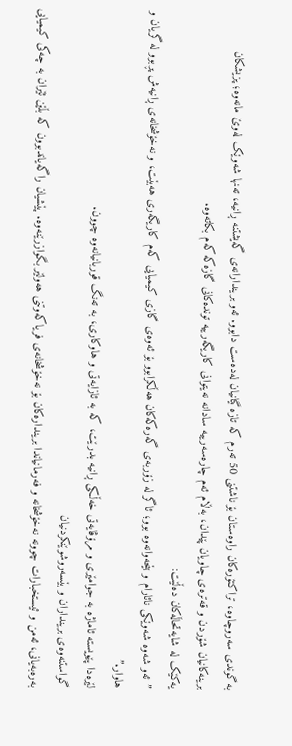بە گوندی سەروچاوە، تراکتۆرەکان راوەستان بۆ ناشتنی 50 تەرم کە تازە گیانیان لەدەست دابوو. ئەو بریندارانەی گەیشتنە ڕانیە، تەنها شەوێک لەوێ مانەوە؛ پزیشکان برینەکانیان شۆردن و قەترەی چاویان پێدان، بەڵام ئەم چارەسەرییە سادانە نەیتوانی کاریگەرییە توندەکانی گازەکە کەم بکاتەوە.
یەکێک لە شایەتحاڵەکان دەڵێت:
”ئەو شەوە شەوێکی نائارام و بێحەوانەوە بوو؛ ئاگر لە زۆربەی گەرەکەکان هەڵکرابوو بۆ ئەوەی گازی کیمیایی کەم کاریگەری هەبێت، و نەخۆشخانەی ڕانیەش پڕبوو لە گریان و هاوار.”
لێرەدا پێویستە ئاماژە بە جوامێری و مرۆڤایەتی خەڵکی ڕانیە بدرێت، کە بە ئازایەتی و هاوکاری، بە تەنگ قوربانیانەوە چوون.
گواستنەوەی برینداران و بێسەروشوێنکردنیان
بەرەبەیانی، ئەمن و ئیستخبارات چوونە نەخۆشخانە و فەرمانیاندا بریندارەکان بۆ نەخۆشخانەی فریاکەوتنی هەولێر بگوازرێنەوە. پێشیان راگەیاندبوون کە بڵێن ئێران بە چەکی کیمیایی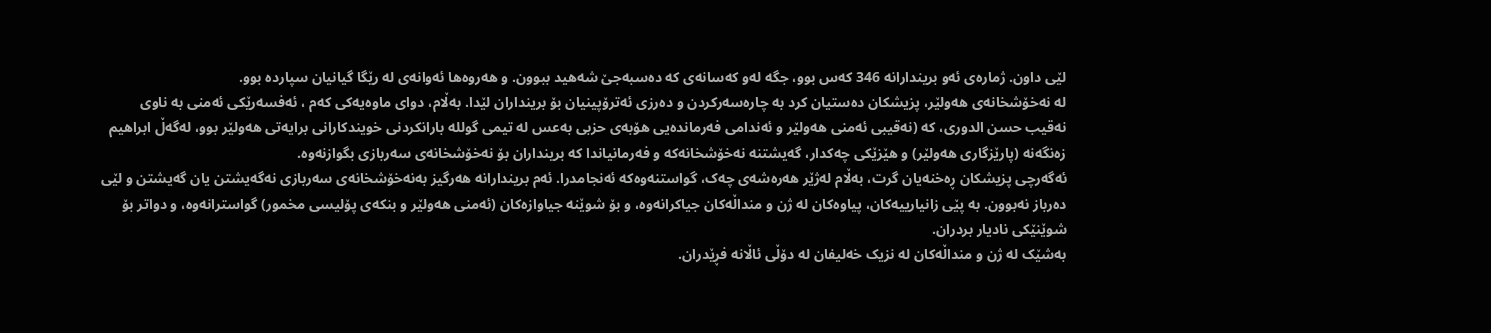لێی داون. ژمارەی ئەو بریندارانە 346 کەس بوو، جگە لەو کەسانەی کە دەسبەجێ شەهید ببوون. و هەروەها ئەوانەی لە رێگا گیانیان سپاردە بوو.
لە نەخۆشخانەی هەولێر، پزیشکان دەستیان کرد بە چارەسەرکردن و دەرزی ئەترۆپینیان بۆ برینداران لێدا. بەڵام، دوای ماوەیەکی کەم ، ئەفسەرێکی ئەمنی بە ناوی نەقیب حسن الدوری، كە (نەقیبی ئەمنی هەولێر و ئەندامی فەرماندەیی هۆبەی حزبی بەعس لە تیمی گوللە بارانكردنی خویندكارانی برایەتی هەولێر بوو، لەگەڵ ابراهیم زەنگەنە (پارێزگاری هەولێر) و هێزێکی چەکدار، گەیشتنە نەخۆشخانەکە و فەرمانیاندا کە برینداران بۆ نەخۆشخانەی سەربازی بگوازنەوە.
ئەگەرچی پزیشکان ڕەخنەیان گرت، بەڵام لەژێر هەرەشەی چەک، گواستنەوەکە ئەنجامدرا. ئەم بریندارانە هەرگیز بەنەخۆشخانەی سەربازی نەگەیشتن یان گەیشتن و لێی دەرباز نەبوون. بە پێی زانیارییەکان، پیاوەکان لە ژن و منداڵەکان جیاکرانەوە، و بۆ شوێنە جیاوازەکان (ئەمنی هەولێر و بنکەی پۆلیسی مخمور) گواسترانەوە، و دواتر بۆ شوێنێکی نادیار بردران.
بەشێک لە ژن و منداڵەکان لە نزیک خەلیفان لە دۆڵی ئاڵانە فڕێدران.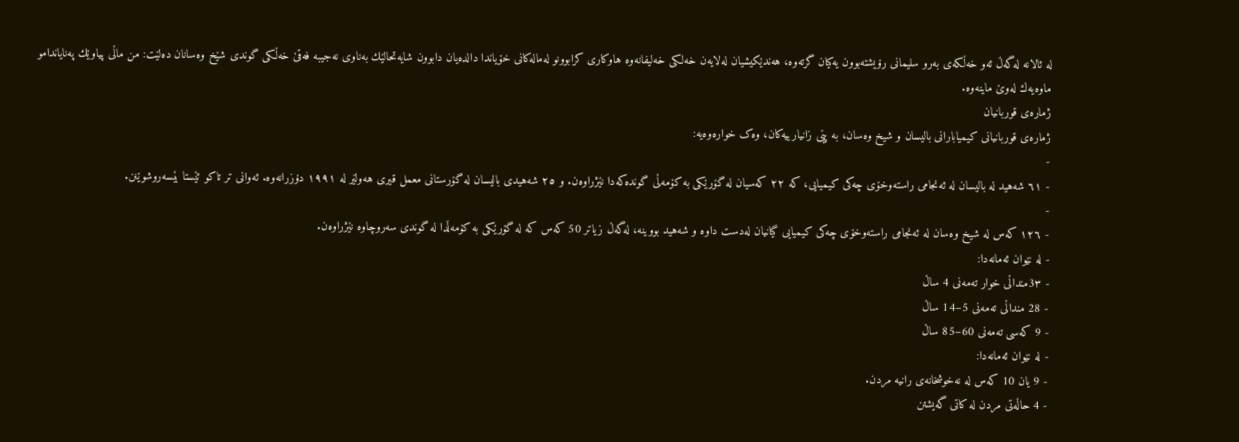لە ئالانە لەگەڵ ئەو خەڵكەی بەرو سلیمانی رۆیشتەبوون یەكیان گرتەوە، هەندێكیشیان لەلایەن خەلكی خەلیفانەوە هاوكاری كرابوونو لەمالەكانی خۆیاندا دالدەیان دابوون شایەتحالێك بەناوی نەجیبە فەقێ خەڵكی گوندی شێخ وەسانان دەلێت: من ماڵی پیاوێك پەنایاندامو ماوەیەك لەوێ ماینەوە.
ژمارەی قوربانیان
ژمارەی قوربانیانی کیمیابارانی بالیسان و شیخ وەسان، بە پێی زانیارییەکان، وەک خوارەوەیە:
-
- ٦١ شەهید لە بالیسان لە ئەنجامی راستەوخۆی چەكی كیمیایی، كە ٢٢ کەسیان لە گۆرێكی بە كۆمەڵی گوندەكەدا نێژراوەن. و ٢٥ شەهیدی بالیسان لە گۆرستانی معمل قیری هەولێر لە ١٩٩١ دۆزرانەوە. ئەوانی تر تاکو ئێستا بێسەروشوێنن.
-
- ١٢٦ کەس لە شیخ وەسان لە ئەنجامی راستەوخۆی چەكی كیمیایی گیانیان لەدست داوە و شەهید بووینە، لەگەڵ زیاتر 50 كەس كە لە گۆرێكی بە كۆمەڵدا لە گوندی سەروچاوە نێژراوەن.
- لە نێوان ئەمانەدا:
- 3٣منداڵی خوار تەمەنی 4 ساڵ
- 28 منداڵی تەمەنی 5–14 ساڵ
- 9 كەسی تەمەنی 60–85 ساڵ
- لە نێوان ئەمانەدا:
- 9 یان 10 كەس لە نەخوشخانەی رانیە مردن.
- 4 حاڵەتی مردن لە كاتی گەیشتن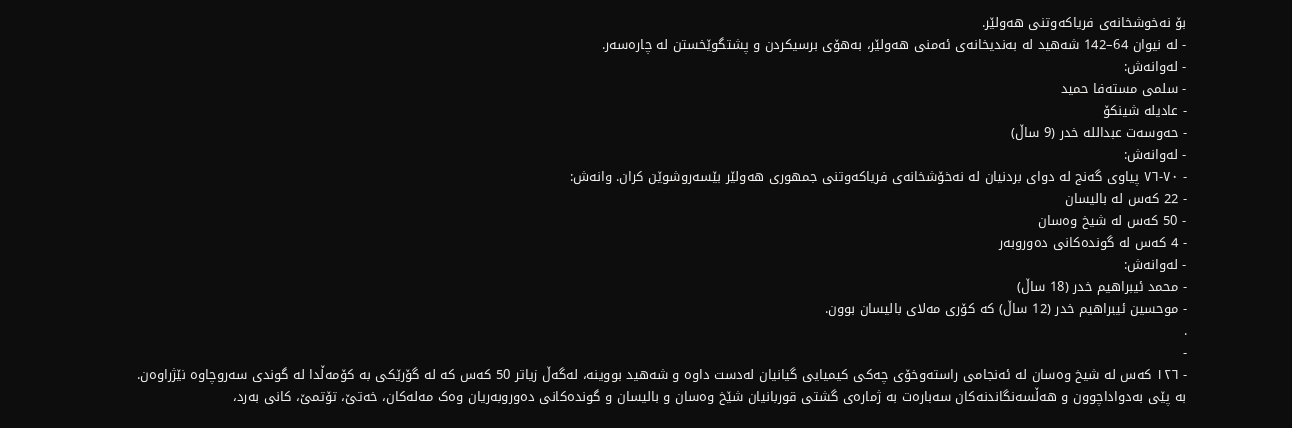بۆ نەخوشخانەی فریاكەوتنی هەولێر.
- لە نیوان 64–142 شەهید لە بەندیخانەی ئەمنی هەولێر، بەهۆی برسیكردن و پشتگوێخستن لە چارەسەر.
- لەوانەش:
- سلمی مستەفا حمید
- عادیلە شینكۆ
- حەوسەت عبداللە خدر (9 ساڵ)
- لەوانەش:
- ٧٠-٧٦ پیاوی گەنج لە دوای بردنیان لە نەخۆشخانەی فریاکەوتنی جمهوری هەولێر بێسەروشوێن كران. وانەش:
- 22 کەس لە بالیسان
- 50 کەس لە شیخ وەسان
- 4 کەس لە گوندەکانی دەوروبەر
- لەوانەش:
- محمد ئیبراهیم خدر (18 ساڵ)
- موحسین ئیبراهیم خدر (12 ساڵ) كە كۆری مەلای بالیسان بوون.
.
-
- ١٢٦ کەس لە شیخ وەسان لە ئەنجامی راستەوخۆی چەكی كیمیایی گیانیان لەدست داوە و شەهید بووینە، لەگەڵ زیاتر 50 كەس كە لە گۆرێكی بە كۆمەڵدا لە گوندی سەروچاوە نێژراوەن.
بە پێی بەدواداچوون و هەڵسەنگاندنەکان سەبارەت بە ژمارەی گشتی قوربانیان شێخ وەسان و بالیسان و گوندەکانی دەوروبەریان وەک مەلەکان، خەتێ، تۆتمێ، کانی بەرد،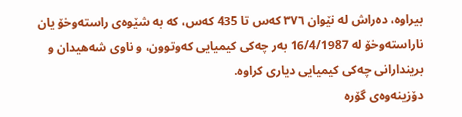بیراوە، دەراش لە نێوان ٣٧٦ کەس تا 435 كەس، کە بە شێوەی راستەوخۆ یان ناراستەوخۆ لە 16/4/1987 بەر چەكی كیمیایی كەوتوون، و ناوی شەهیدان و بریندارانی چەکی کیمیایی دیاری کراوە.
دۆزینەوەی گۆرە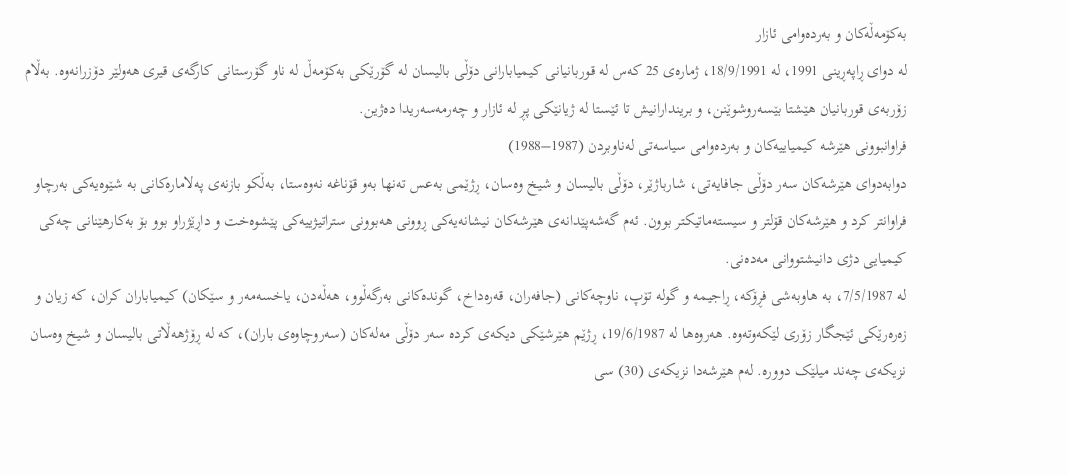بەکۆمەڵەکان و بەردەوامی ئازار
لە دوای ڕاپەڕینی 1991، لە 18/9/1991، ژمارەی 25 کەس لە قوربانیانی کیمیابارانی دۆڵی بالیسان لە گۆرێکی بەکۆمەڵ لە ناو گۆرستانی کارگەی قیری هەولێر دۆزرانەوە. بەڵام زۆربەی قوربانیان هێشتا بێسەروشوێنن، و بریندارانیش تا ئێستا لە ژیانێکی پڕ لە ئازار و چەرمەسەریدا دەژین.
فراوانبوونی هێرشە کیمیاییەکان و بەردەوامی سیاسەتی لەناوبردن (1987–1988)
دوابەدوای هێرشەکان سەر دۆڵی جافایەتی، شارباژێر، دۆڵی بالیسان و شیخ وەسان، ڕژێمی بەعس تەنها بەو قۆناغە نەوەستا، بەڵکو بازنەی پەلامارەکانی بە شێوەیەکی بەرچاو فراوانتر کرد و هێرشەکان قۆلتر و سیستەماتیکتر بوون. ئەم گەشەپێدانەی هێرشەکان نیشانەیەکی ڕوونی هەبوونی ستراتیژییەکی پێشوەخت و داڕێژراو بوو بۆ بەکارهێنانی چەکی کیمیایی دژی دانیشتووانی مەدەنی.
لە 7/5/1987، بە هاوبەشی فڕۆکە، ڕاجیمە و گولە تۆپ، ناوچەکانی (جافەران، قەرەداخ، گوندەکانی بەرگەڵوو، هەڵەدن، یاخسەمەر و سێکان) کیمیاباران کران، کە زیان و زەرەرێکی ئێجگار زۆری لێکەوتەوە. هەروەها لە 19/6/1987، ڕژێم هێرشێکی دیکەی کردە سەر دۆڵی مەلەکان (سەروچاوەی باران)، کە لە ڕۆژهەڵاتی بالیسان و شیخ وەسان نزیکەی چەند میلێک دوورە. لەم هێرشەدا نزیکەی (30) سی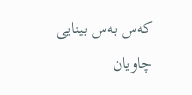کەس بەس بینایی چاویان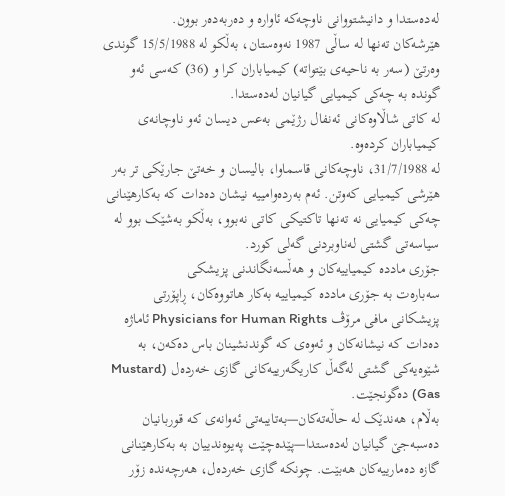لەدەستدا و دانیشتووانی ناوچەکە ئاوارە و دەربەدەر بوون.
هێرشەکان تەنها لە ساڵی 1987 نەوەستان، بەڵکو لە 15/5/1988 گوندی وەرتێ (سەر بە ناحیەی بێتواتە) کیمیاباران کرا و (36) کەسی ئەو گوندە بە چەکی کیمیایی گیانیان لەدەستدا.
لە کاتی شاڵاوەکانی ئەنفال رژێمی بەعس دیسان ئەو ناوچانەی کیمیاباران کردەوە.
لە 31/7/1988، ناوچەکانی قاسماوا، بالیسان و خەتێ جارێکی تر بەر هێرشی کیمیایی کەوتن. ئەم بەردەوامییە نیشان دەدات کە بەکارهێنانی چەکی کیمیایی نە تەنها تاکتیکی کاتی نەبوو، بەڵکو بەشێک بوو لە سیاسەتی گشتی لەناوبردنی گەلی کورد.
جۆری ماددە کیمیاییەکان و هەڵسەنگاندنی پزیشکی
سەبارەت بە جۆری ماددە کیمیاییە بەکار هاتووەکان، ڕاپۆرتی پزیشکانی مافی مرۆڤ Physicians for Human Rights ئاماژە دەدات کە نیشانەکان و ئەوەی کە گوندنشینان باس دەکەن، بە شێوەیەکی گشتی لەگەڵ کاریگەرییەکانی گازی خەردەل (Mustard Gas) دەگونجێت.
بەڵام، هەندێک لە حاڵەتەکان—بەتایبەتی ئەوانەی کە قوربانیان دەسبەجێ گیانیان لەدەستدا—پێدەچێت پەیوەندییان بە بەکارهێنانی گازە دەمارییەکان هەبێت. چونکە گازی خەردەل، هەرچەندە زۆر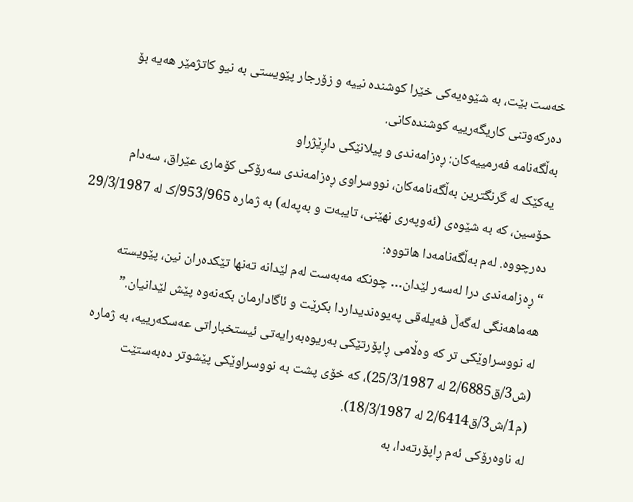خەست بێت، بە شێوەیەکی خێرا کوشندە نییە و زۆرجار پێویستی بە نیو کاتژمێر هەیە بۆ دەرکەوتنی کاریگەرییە کوشندەکانی.
بەڵگەنامە فەرمییەکان: ڕەزامەندی و پیلانێکی داڕێژراو
یەکێک لە گرنگترین بەڵگەنامەکان، نووسراوی ڕەزامەندی سەرۆکی کۆماری عێراق، سەدام حۆسین، کە بە شێوەی (ئەوپەری نهێنی، تایبەت و بەپەلە) بە ژمارە 953/965/ک لە 29/3/1987 دەرچووە. لەم بەڵگەنامەدا هاتووە:
“ڕەزامەندی درا لەسەر لێدان… چونکە مەبەست لەم لێدانە تەنها تێکدەران نین، پێویستە هەماهەنگی لەگەڵ فەیلەقی پەیوەندیداردا بکرێت و ئاگادارمان بکەنەوە پێش لێدانیان.”
لە نووسراوێکی تر کە وەڵامی ڕاپۆرتێکی بەریوەبەرایەتی ئیستخباراتی عەسکەرییە، بە ژمارە (ش3/ق2/6885 لە 25/3/1987)، کە خۆی پشت بە نووسراوێکی پێشوتر دەبەستێت (م1/ش3/ق2/6414 لە 18/3/1987).
لە ناوەرۆکی ئەم ڕاپۆرتەدا، بە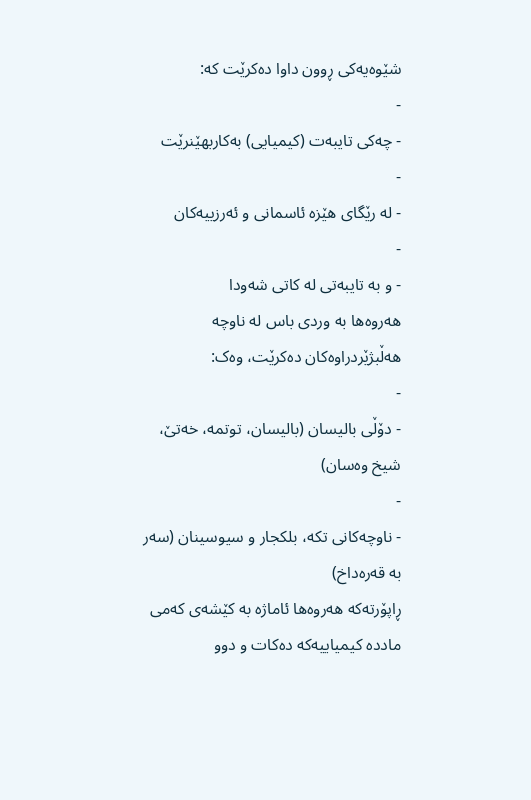شێوەیەکی ڕوون داوا دەکرێت کە:
-
- چەکی تایبەت (کیمیایی) بەکاربهێنرێت
-
- لە رێگای هێزە ئاسمانی و ئەرزییەکان
-
- و بە تایبەتی لە کاتی شەودا
هەروەها بە وردی باس لە ناوچە هەڵبژێردراوەکان دەکرێت، وەک:
-
- دۆڵی بالیسان (بالیسان، توتمە، خەتێ، شیخ وەسان)
-
- ناوچەکانی تکە، بلکجار و سیوسینان (سەر بە قەرەداخ)
ڕاپۆرتەکە هەروەها ئاماژە بە کێشەی کەمی ماددە کیمیاییەکە دەکات و دوو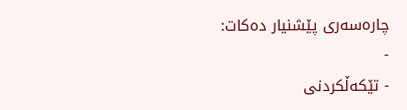چارەسەری پێشنیار دەکات:
-
- تێکەڵکردنی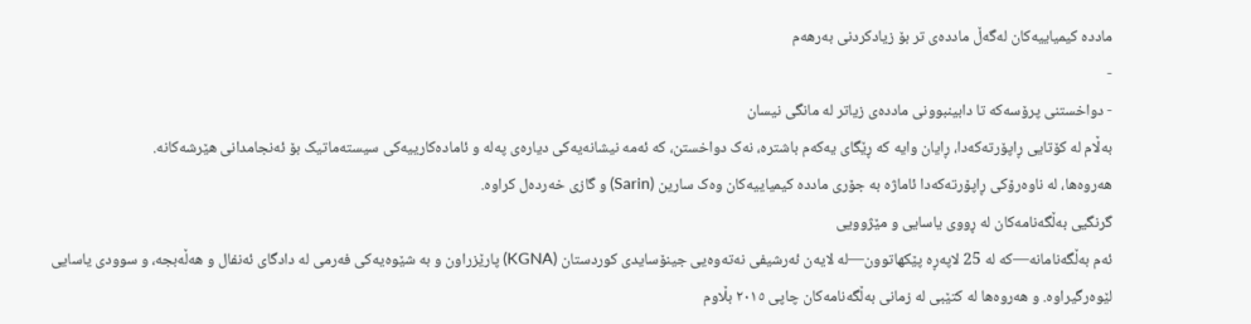ماددە کیمیاییەکان لەگەڵ ماددەی تر بۆ زیادکردنی بەرهەم
-
- دواخستنی پرۆسەکە تا دابینبوونی ماددەی زیاتر لە مانگی نیسان
بەڵام لە کۆتایی ڕاپۆرتەکەدا، ڕایان وایە کە ڕێگای یەکەم باشترە، نەک دواخستن، کە ئەمە نیشانەیەکی دیارەی پەلە و ئامادەکارییەکی سیستەماتیک بۆ ئەنجامدانی هێرشەکانە.
هەروەها، لە ناوەرۆکی ڕاپۆرتەکەدا ئاماژە بە جۆری ماددە کیمیاییەکان وەک سارین (Sarin) و گازی خەردەل کراوە.
گرنگیی بەڵگەنامەکان لە ڕووی یاسایی و مێژوویی
ئەم بەڵگەنامانە—کە لە 25 لاپەڕە پێکهاتوون—لە لایەن ئەرشیفی نەتەوەیی جینۆسایدی کوردستان (KGNA) پارێزراون و بە شێوەیەکی فەرمی لە دادگای ئەنفال و هەڵەبجە، و سوودی یاسایی لێوەرگیراوە. و هەروەها لە کتێبی لە زمانی بەڵگەنامەکان چاپی ٢٠١٥ بڵاوم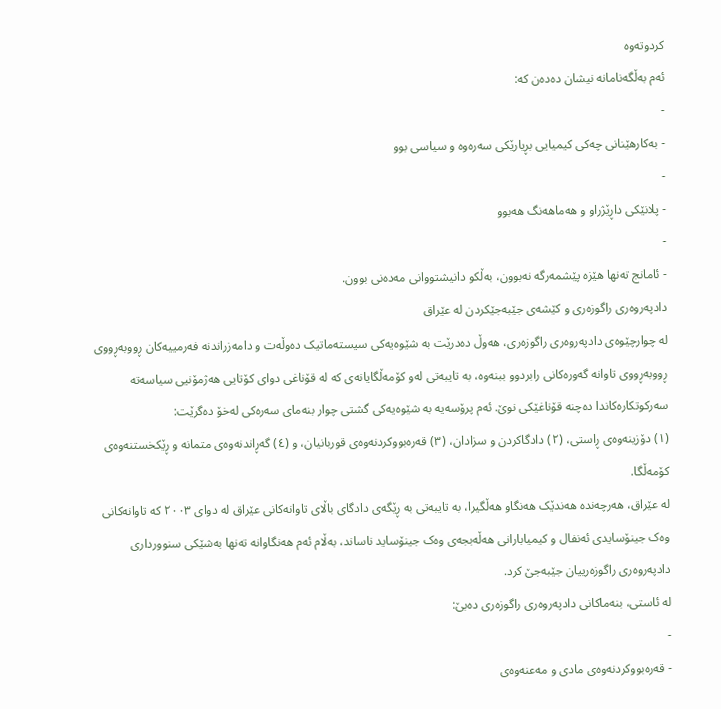کردوتەوە
ئەم بەڵگەنامانە نیشان دەدەن کە:
-
- بەکارهێنانی چەکی کیمیایی بڕیارێکی سەرەوە و سیاسی بوو
-
- پلانێکی داڕێژراو و هەماهەنگ هەبوو
-
- ئامانج تەنها هێزە پێشمەرگە نەبوون، بەڵکو دانیشتووانی مەدەنی بوون.
دادپەروەری راگوزەری و کێشەی جێبەجێکردن لە عێراق
لە چوارچێوەی دادپەروەری راگوزەری، هەوڵ دەدرێت بە شێوەیەکی سیستەماتیک دەوڵەت و دامەزراندنە فەرمییەکان ڕووبەڕووی ڕووبەڕووی تاوانە گەورەکانی رابردوو ببنەوە، بە تایبەتی لەو کۆمەڵگایانەی کە لە قۆناغی دوای کۆتایی هەژمۆنیی سیاسەتە سەرکوتکارەکاندا دەچنە قۆناغێکی نوێ. ئەم پرۆسەیە بە شێوەیەکی گشتی چوار بنەمای سەرەکی لەخۆ دەگرێت:
(١) دۆزینەوەی ڕاستی، (٢) دادگاکردن و سزادان، (٣) قەرەبووکردنەوەی قوربانیان، و (٤) گەڕاندنەوەی متمانه و ڕێکخستنەوەی کۆمەڵگا.
لە عێراق، هەرچەندە هەندێک هەنگاو هەڵگیرا، بە تایبەتی بە ڕێگەی دادگای باڵای تاوانەکانی عێراق لە دوای ٢٠٠٣ کە تاوانەکانی وەک جینۆسایدی ئەنفال و کیمیابارانی هەڵەبجەی وەک جینۆساید ناساند، بەڵام ئەم هەنگاوانە تەنها بەشێکی سنوورداری دادپەروەری راگوزەرییان جێبەجێ کرد.
لە ئاستی، بنەماکانی دادپەروەری راگوزەری دەبێ:
-
- قەرەبووکردنەوەی مادی و مەعنەوەی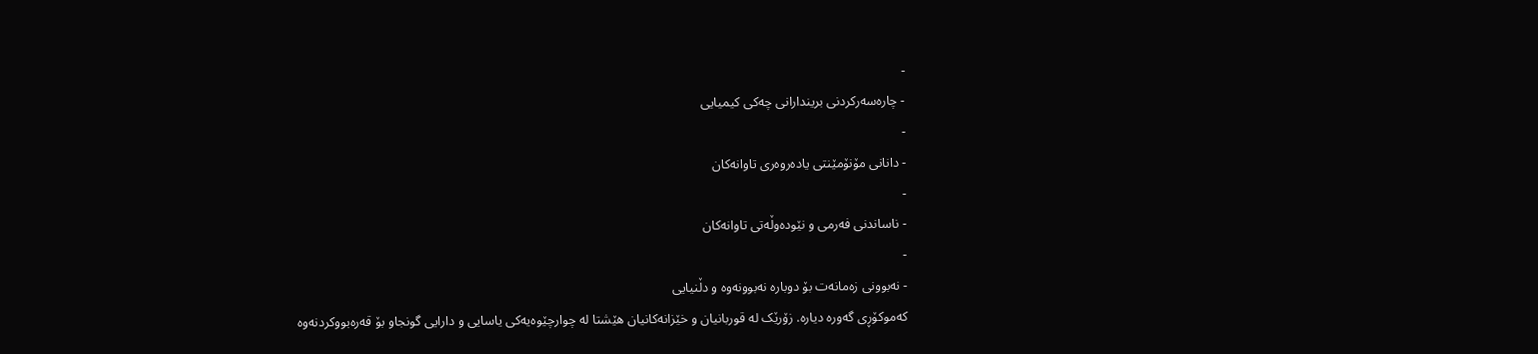-
- چارەسەرکردنی بریندارانی چەکی کیمیایی
-
- دانانی مۆنۆمێنتی یادەروەری تاوانەکان
-
- ناساندنی فەرمی و نێودەوڵەتی تاوانەکان
-
- نەبوونی زەمانەت بۆ دوبارە نەبوونەوە و دڵنیایی
کەموکۆڕی گەورە دیارە. زۆرێک لە قوربانیان و خێزانەکانیان هێشتا لە چوارچێوەیەکی یاسایی و دارایی گونجاو بۆ قەرەبووکردنەوە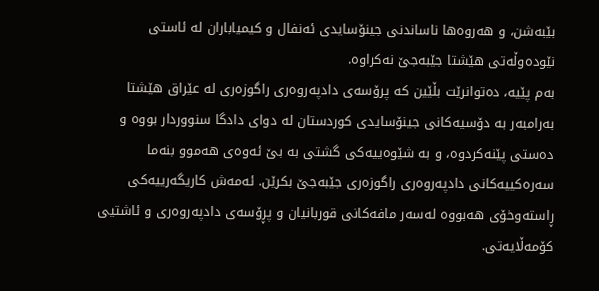بێبەشن، و هەروەها ناساندنی جینۆسایدی ئەنفال و کیمیاباران لە ئاستی نێودەوڵەتی هێشتا جێبەجێ نەکراوە.
بەم پێیە، دەتوانرێت بڵێین کە پرۆسەی دادپەروەری راگوزەری لە عێراق هێشتا بەرامبەر بە دۆسیەکانی جینۆسایدی کوردستان لە دوای دادگا سنووردار بووە و دەستی پێنەکردوە، و بە شێوەییەکی گشتی بە بێ ئەوەی هەموو بنەما سەرەکییەکانی دادپەروەری راگوزەری جێبەجێ بکرێن. ئەمەش کاریگەرییەکی ڕاستەوخۆی هەبووە لەسەر مافەکانی قوربانیان و پڕۆسەی دادپەروەری و ئاشتیی کۆمەڵایەتی.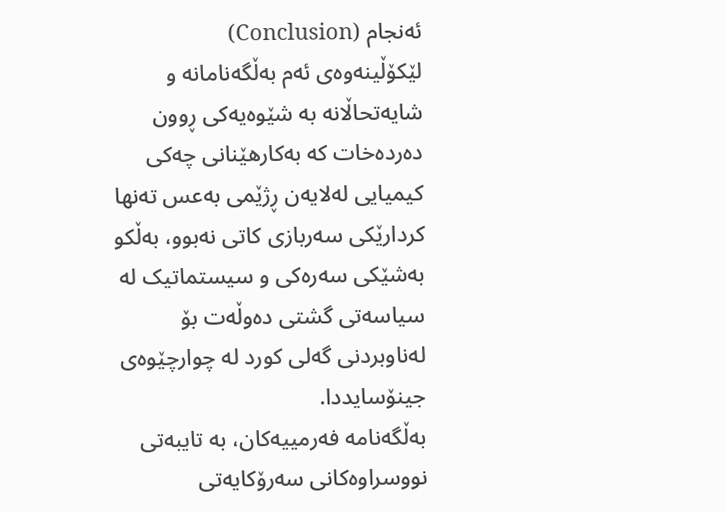ئەنجام (Conclusion)
لێکۆڵینەوەی ئەم بەڵگەنامانە و شایەتحاڵانە بە شێوەیەکی ڕوون دەردەخات کە بەکارهێنانی چەکی کیمیایی لەلایەن ڕژێمی بەعس تەنها کردارێکی سەربازی کاتی نەبوو، بەڵکو بەشێکی سەرەکی و سیستماتیک لە سیاسەتی گشتی دەوڵەت بۆ لەناوبردنی گەلی کورد لە چوارچێوەی جینۆسایددا.
بەڵگەنامە فەرمییەکان، بە تایبەتی نووسراوەکانی سەرۆکایەتی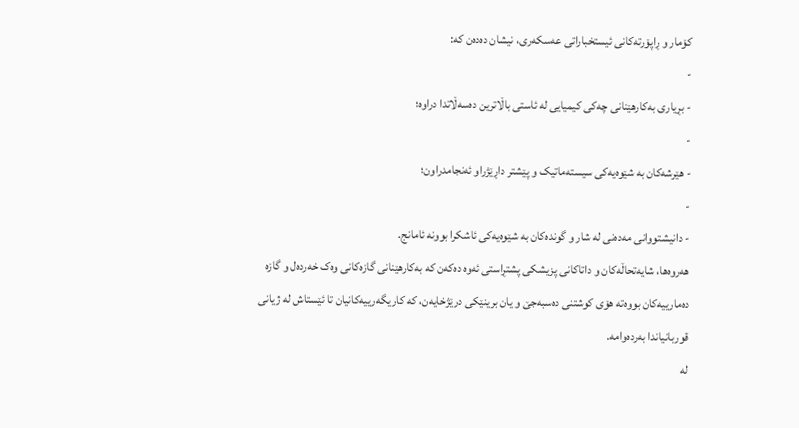کۆمار و ڕاپۆرتەکانی ئیستخباراتی عەسکەری، نیشان دەدەن کە:
-
- بڕیاری بەکارهێنانی چەکی کیمیایی لە ئاستی باڵاترین دەسەڵاتدا دراوە؛
-
- هێرشەکان بە شێوەیەکی سیستەماتیک و پێشتر داڕێژراو ئەنجامدراون؛
-
- دانیشتووانی مەدەنی لە شار و گوندەکان بە شێوەیەکی ئاشکرا بوونە ئامانج.
هەروەها، شایەتحاڵەکان و داتاکانی پزیشکی پشتڕاستی ئەوە دەکەن کە بەکارهێنانی گازەکانی وەک خەردەل و گازە دەمارییەکان بووەتە هۆی کوشتنی دەسبەجێ و یان برینێکی درێژخایەن، کە کاریگەرییەکانیان تا ئێستاش لە ژیانی قوربانیاندا بەردەوامە.
لە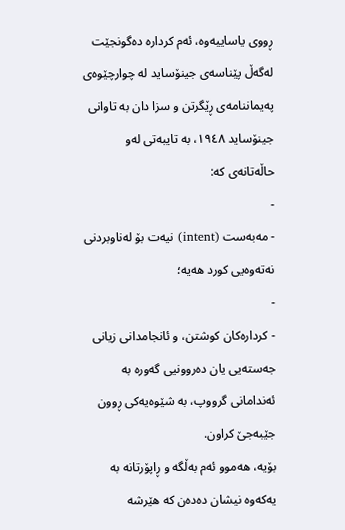ڕووی یاساییەوە، ئەم کردارە دەگونجێت لەگەڵ پێناسەی جینۆساید لە چوارچێوەی پەیماننامەی ڕێگرتن و سزا دان بە تاوانی جینۆساید ١٩٤٨، بە تایبەتی لەو حاڵەتانەی کە:
-
- مەبەست (intent) نیەت بۆ لەناوبردنی نەتەوەیی کورد هەیە؛
-
- کردارەکان کوشتن، و ئانجامدانی زیانی جەستەیی یان دەروونیی گەورە بە ئەندامانی گرووپ، بە شێوەیەکی ڕوون جێبەجێ کراون.
بۆیە، هەموو ئەم بەڵگە و ڕاپۆرتانە بە یەکەوە نیشان دەدەن کە هێرشە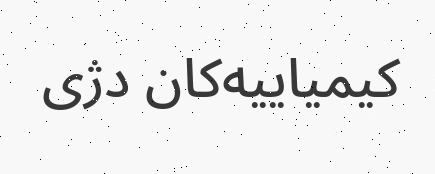کیمیاییەکان دژی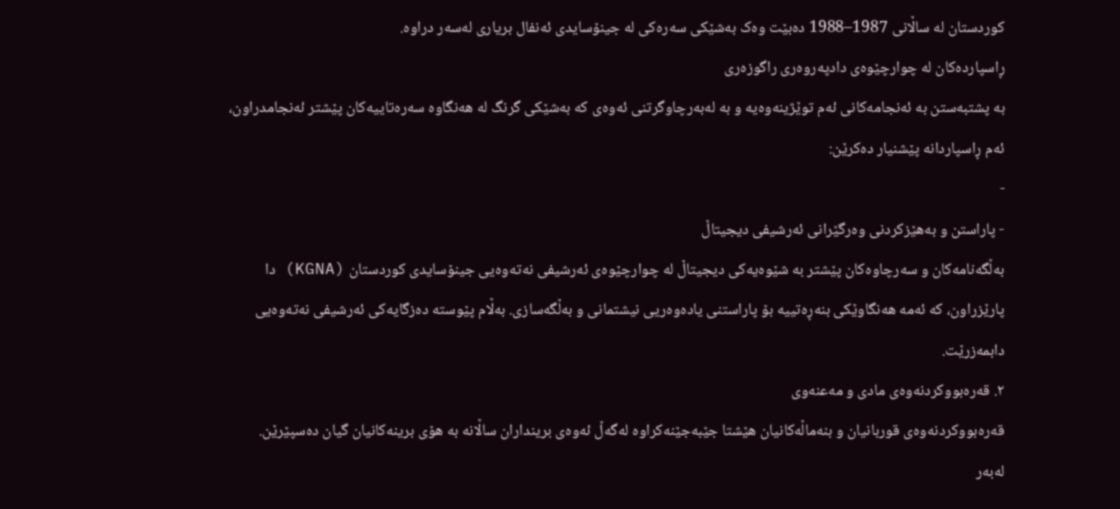کوردستان لە ساڵانی 1987–1988 دەبێت وەک بەشێکی سەرەکی لە جینۆسایدی ئەنفال بریاری لەسەر دراوە.
ڕاسپاردەکان لە چوارچێوەی دادپەروەری راگوزەری
بە پشتبەستن بە ئەنجامەکانی ئەم توێژینەوەیە و بە لەبەرچاوگرتنی ئەوەی کە بەشێکی گرنگ لە هەنگاوە سەرەتاییەکان پێشتر ئەنجامدراون، ئەم ڕاسپاردانە پێشنیار دەکرێن:
-
- پاراستن و بەهێزکردنی وەرگێرانی ئەرشیفی دیجیتاڵ
بەڵگەنامەکان و سەرچاوەکان پێشتر بە شێوەیەکی دیجیتاڵ لە چوارچێوەی ئەرشیفی نەتەوەیی جینۆسایدی کوردستان (KGNA) دا پارێزراون، کە ئەمە هەنگاوێکی بنەڕەتییە بۆ پاراستنی یادەوەریی نیشتمانی و بەڵگەسازی. بەڵام پێوستە دەزگایەکی ئەرشیفی نەتەوەیی دابمەزرێت.
٢. قەرەبووکردنەوەی مادی و مەعنەوی
قەرەبووکردنەوەی قوربانیان و بنەماڵەکانیان هێشتا جێبەجێنەکراوە لەگەڵ ئەوەی برینداران ساڵانە بە هۆی برینەکانیان گیان دەسپێرێن.
لەبەر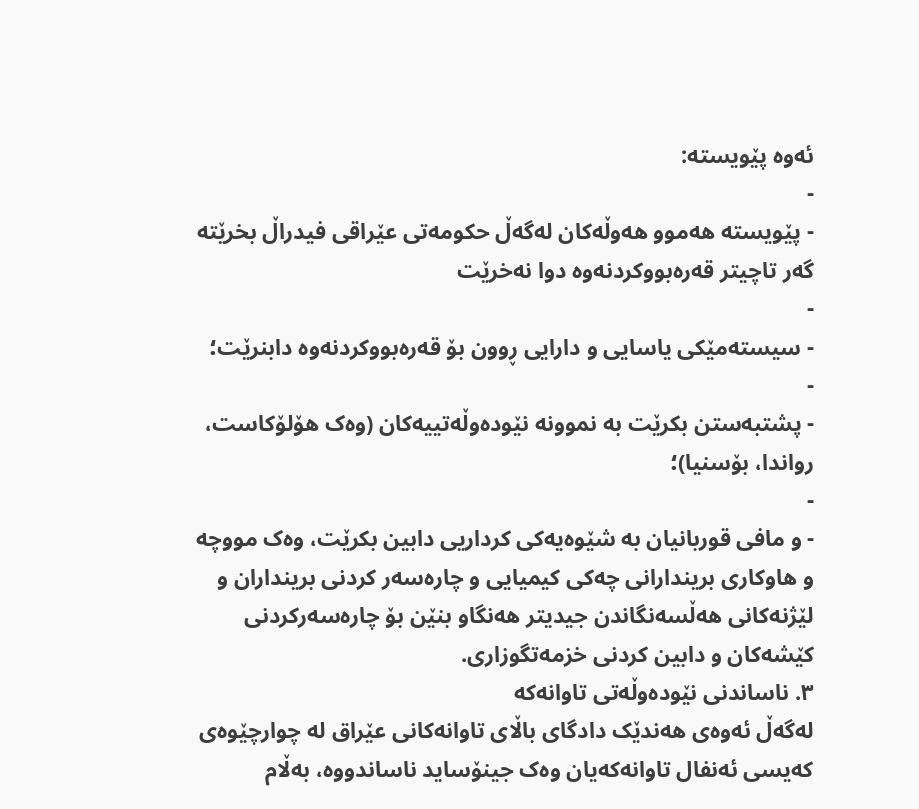ئەوە پێویستە:
-
- پێویستە هەموو هەوڵەکان لەگەڵ حکومەتی عێراقی فیدراڵ بخرێتە گەر تاچیتر قەرەبووکردنەوە دوا نەخرێت
-
- سیستەمێکی یاسایی و دارایی ڕوون بۆ قەرەبووکردنەوە دابنرێت؛
-
- پشتبەستن بکرێت بە نموونە نێودەوڵەتییەکان (وەک هۆلۆکاست، رواندا، بۆسنیا)؛
-
- و مافی قوربانیان بە شێوەیەکی کرداریی دابین بکرێت، وەک مووچە و هاوکاری بریندارانی چەکی کیمیایی و چارەسەر کردنی برینداران و لێژنەکانی هەڵسەنگاندن جیدیتر هەنگاو بنێن بۆ چارەسەرکردنی کێشەکان و دابین کردنی خزمەتگوزاری.
٣. ناساندنی نێودەوڵەتی تاوانەکە
لەگەڵ ئەوەی هەندێک دادگای باڵای تاوانەکانی عێراق لە چوارچێوەی کەیسی ئەنفال تاوانەکەیان وەک جینۆساید ناساندووە، بەڵام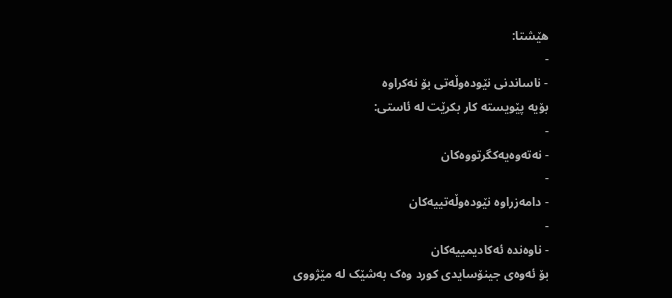هێشتا:
-
- ناساندنی نێودەوڵەتی بۆ نەکراوە
بۆیە پێویستە کار بکرێت لە ئاستی:
-
- نەتەوەیەکگرتووەکان
-
- دامەزراوە نێودەوڵەتییەکان
-
- ناوەندە ئەکادیمییەکان
بۆ ئەوەی جینۆسایدی کورد وەک بەشێک لە مێژووی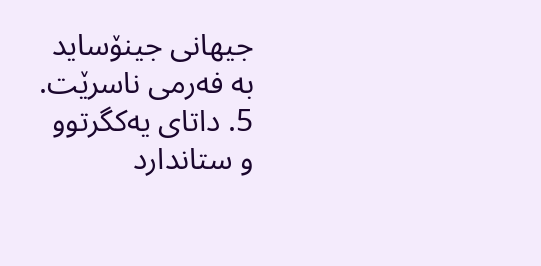جیهانی جینۆساید بە فەرمی ناسرێت.
5. داتای یەکگرتوو و ستاندارد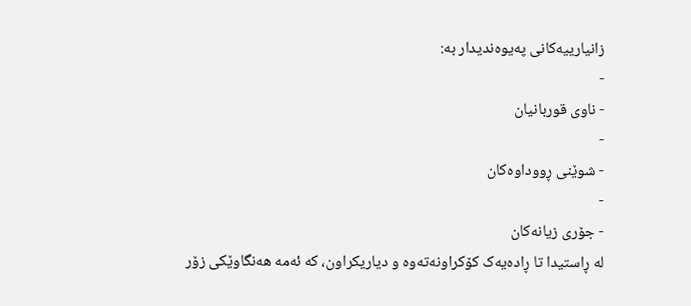زانیارییەکانی پەیوەندیدار بە:
-
- ناوی قوربانیان
-
- شوێنی ڕووداوەکان
-
- جۆری زیانەکان
لە ڕاستیدا تا ڕادەیەک کۆکراونەتەوە و دیاریکراون، کە ئەمە هەنگاوێکی زۆر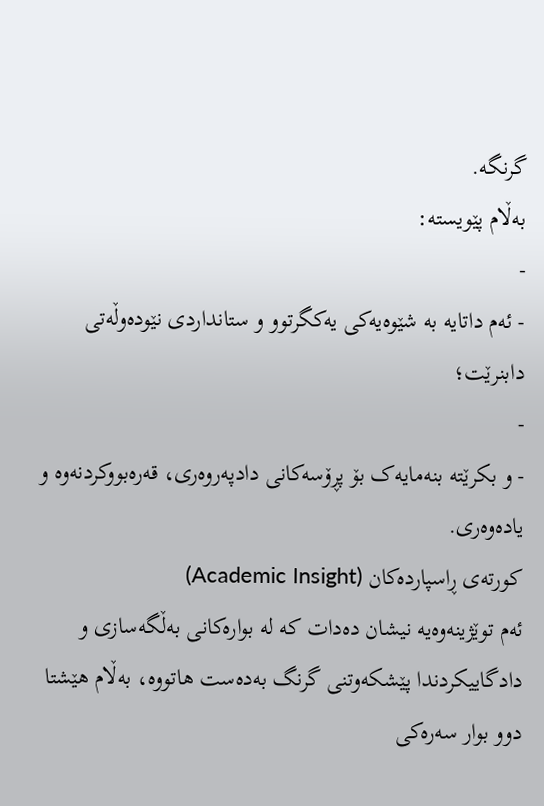گرنگە.
بەڵام پێویستە:
-
- ئەم داتایە بە شێوەیەکی یەکگرتوو و ستانداردی نێودەوڵەتی دابنرێت؛
-
- و بکرێتە بنەمایەک بۆ پڕۆسەکانی دادپەروەری، قەرەبووکردنەوە و یادەوەری.
کورتەی ڕاسپاردەکان (Academic Insight)
ئەم توێژینەوەیە نیشان دەدات کە لە بوارەکانی بەڵگەسازی و دادگاییکردندا پێشکەوتنی گرنگ بەدەست هاتووە، بەڵام هێشتا دوو بوار سەرەکی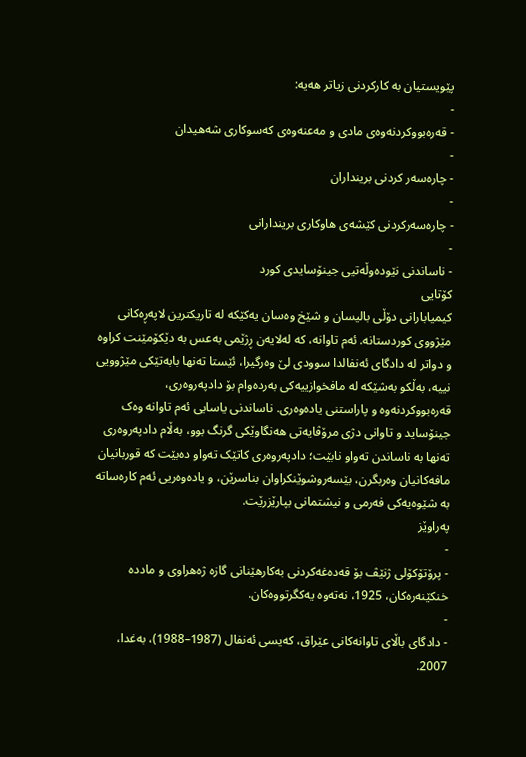پێویستیان بە کارکردنی زیاتر هەیە:
-
- قەرەبووکردنەوەی مادی و مەعنەوەی کەسوکاری شەهیدان
-
- چارەسەر کردنی برینداران
-
- چارەسەرکردنی کێشەی هاوکاری بریندارانی
-
- ناساندنی نێودەوڵەتیی جینۆسایدی کورد
کۆتایی
کیمیابارانی دۆڵی بالیسان و شێخ وەسان یەکێکە لە تاریکترین لاپەڕەکانی مێژووی کوردستانە. ئەم تاوانە، کە لەلایەن ڕژێمی بەعس بە دێکۆمێنت کراوە و دواتر لە دادگای ئەنفالدا سوودی لێ وەرگیرا، ئێستا تەنها بابەتێکی مێژوویی نییە، بەڵکو بەشێکە لە مافخوازییەکی بەردەوام بۆ دادپەروەری، قەرەبووکردنەوە و پاراستنی یادەوەری. ناساندنی یاسایی ئەم تاوانە وەک جینۆساید و تاوانی دژی مرۆڤایەتی هەنگاوێکی گرنگ بوو، بەڵام دادپەروەری تەنها بە ناساندن تەواو نابێت؛ دادپەروەری کاتێک تەواو دەبێت کە قوربانیان مافەکانیان وەربگرن، بێسەروشوێنکراوان بناسرێن، و یادەوەریی ئەم کارەساتە بە شێوەیەکی فەرمی و نیشتمانی بپارێزرێت.
پەراوێز
-
- پرۆتۆکۆلی ژنێڤ بۆ قەدەغەکردنی بەکارهێنانی گازە ژەهراوی و ماددە خنکێنەرەکان، 1925، نەتەوە یەکگرتووەکان.
-
- دادگای باڵای تاوانەکانی عێراق، کەیسی ئەنفال (1987–1988)، بەغدا، 2007.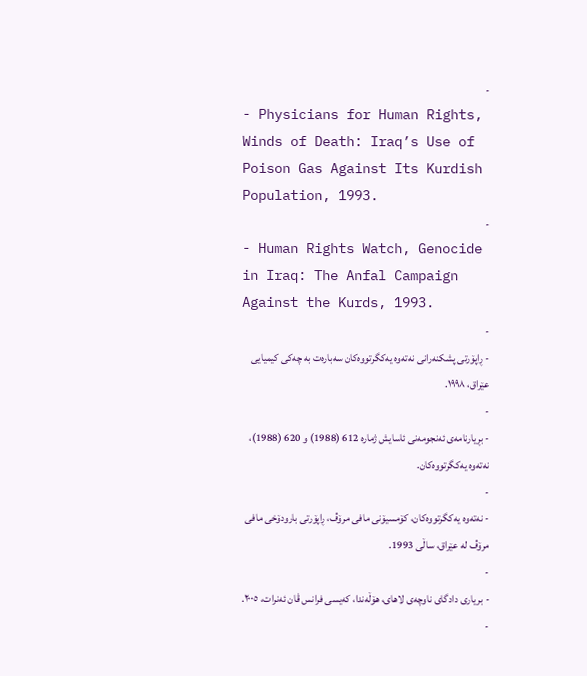-
- Physicians for Human Rights, Winds of Death: Iraq’s Use of Poison Gas Against Its Kurdish Population, 1993.
-
- Human Rights Watch, Genocide in Iraq: The Anfal Campaign Against the Kurds, 1993.
-
- ڕاپۆرتی پشکنەرانی نەتەوە یەکگرتووەکان سەبارەت بە چەکی کیمیایی عێراق، ١٩٩٨.
-
- بڕیارنامەی ئەنجومەنی ئاسایش ژمارە 612 (1988) و 620 (1988)، نەتەوە یەکگرتووەکان.
-
- نەتەوە یەکگرتووەکان، کۆمسیۆنی مافی مرۆڤ، ڕاپۆرتی بارودۆخی مافی مرۆڤ لە عێراق، ساڵی 1993.
-
- بریاری دادگای ناوچەی لاهای، هۆڵەندا، کەیسی فرانس ڤان ئەنرات، ٢٠٠٥.
-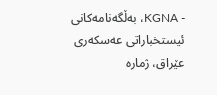- KGNA، بەڵگەنامەکانی ئیستخباراتی عەسکەری عێراق، ژمارە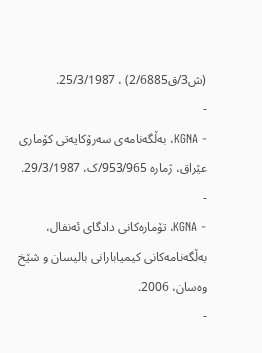(ش3/ق2/6885) ، 25/3/1987.
-
- KGNA، بەڵگەنامەی سەرۆکایەتی کۆماری عێراق، ژمارە 953/965/ک، 29/3/1987.
-
- KGNA، تۆمارەکانی دادگای ئەنفال، بەڵگەنامەکانی کیمیابارانی بالیسان و شێخ وەسان، 2006.
-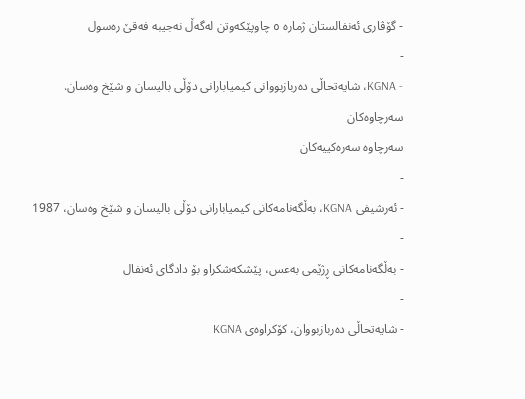- گۆڤاری ئەنفالستان ژمارە ٥ چاوپێکەوتن لەگەڵ نەجیبە فەقێ رەسول
-
- KGNA، شایەتحاڵی دەربازبووانی کیمیابارانی دۆڵی بالیسان و شێخ وەسان.
سەرچاوەکان
سەرچاوە سەرەکییەکان
-
- ئەرشیفی KGNA، بەڵگەنامەکانی کیمیابارانی دۆڵی بالیسان و شێخ وەسان، 1987
-
- بەڵگەنامەکانی ڕژێمی بەعس، پێشکەشکراو بۆ دادگای ئەنفال
-
- شایەتحاڵی دەربازبووان، کۆکراوەی KGNA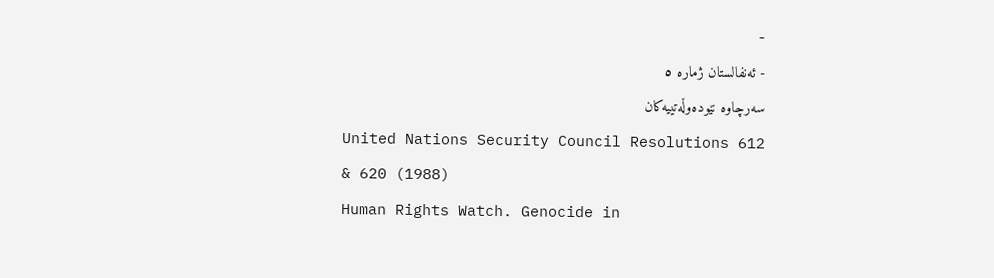-
- ئەنفالستان ژمارە ٥
سەرچاوە نێودەوڵەتییەکان
United Nations Security Council Resolutions 612 & 620 (1988)
Human Rights Watch. Genocide in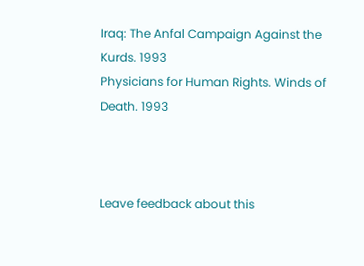Iraq: The Anfal Campaign Against the Kurds. 1993
Physicians for Human Rights. Winds of Death. 1993



Leave feedback about this